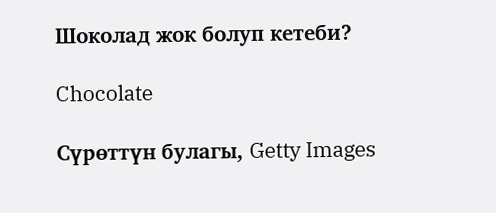Шоколад жок болуп кетеби?

Chocolate

Сүрөттүн булагы, Getty Images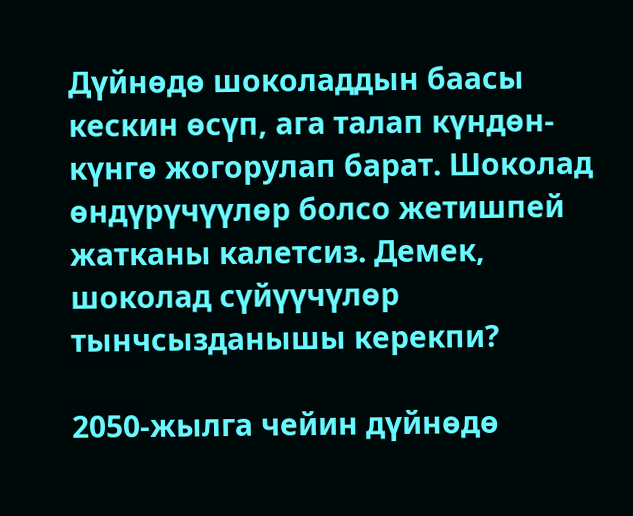Дүйнөдө шоколаддын баасы кескин өсүп, ага талап күндөн-күнгө жогорулап барат. Шоколад өндүрүчүүлөр болсо жетишпей жатканы калетсиз. Демек, шоколад сүйүүчүлөр тынчсызданышы керекпи?

2050-жылга чейин дүйнөдө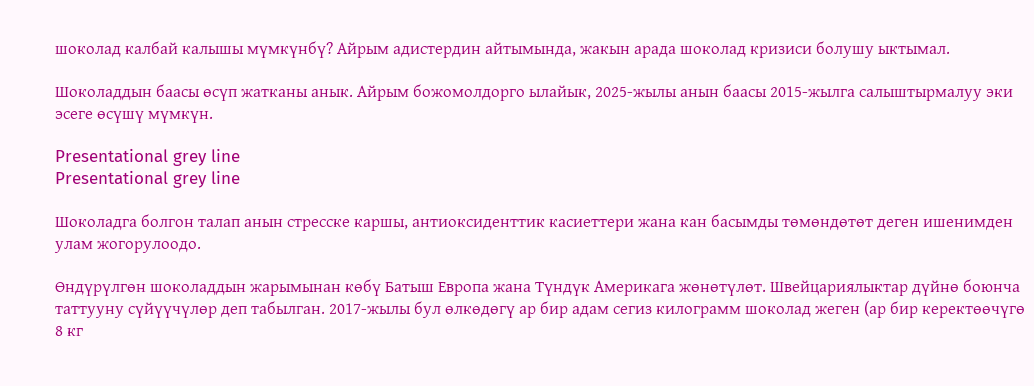шоколад калбай калышы мүмкүнбү? Айрым адистердин айтымында, жакын арада шоколад кризиси болушу ыктымал.

Шоколаддын баасы өсүп жатканы анык. Айрым божомолдорго ылайык, 2025-жылы анын баасы 2015-жылга салыштырмалуу эки эсеге өсүшү мүмкүн.

Presentational grey line
Presentational grey line

Шоколадга болгон талап анын стресске каршы, антиоксиденттик касиеттери жана кан басымды төмөндөтөт деген ишенимден улам жогорулоодо.

Өндүрүлгөн шоколаддын жарымынан көбү Батыш Европа жана Түндүк Америкага жөнөтүлөт. Швейцариялыктар дүйнө боюнча таттууну сүйүүчүлөр деп табылган. 2017-жылы бул өлкөдөгү ар бир адам сегиз килограмм шоколад жеген (ар бир керектөөчүгө 8 кг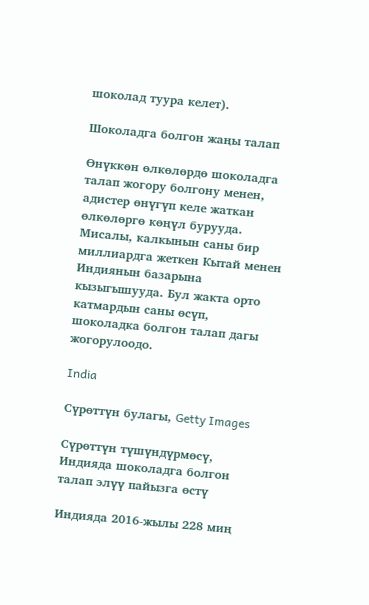шоколад туура келет).

Шоколадга болгон жаңы талап

Өнүккөн өлкөлөрдө шоколадга талап жогору болгону менен, адистер өнүгүп келе жаткан өлкөлөргө көңүл бурууда. Мисалы, калкынын саны бир миллиардга жеткен Кытай менен Индиянын базарына кызыгышууда. Бул жакта орто катмардын саны өсүп, шоколадка болгон талап дагы жогорулоодо.

India

Сүрөттүн булагы, Getty Images

Сүрөттүн түшүндүрмөсү, Индияда шоколадга болгон талап элүү пайызга өстү

Индияда 2016-жылы 228 миң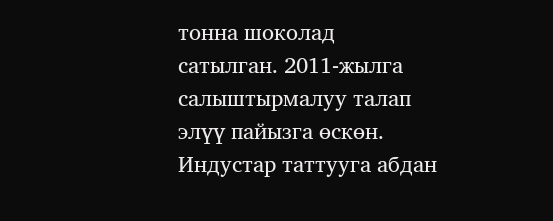тонна шоколад сатылган. 2011-жылга салыштырмалуу талап элүү пайызга өскөн. Индустар таттууга абдан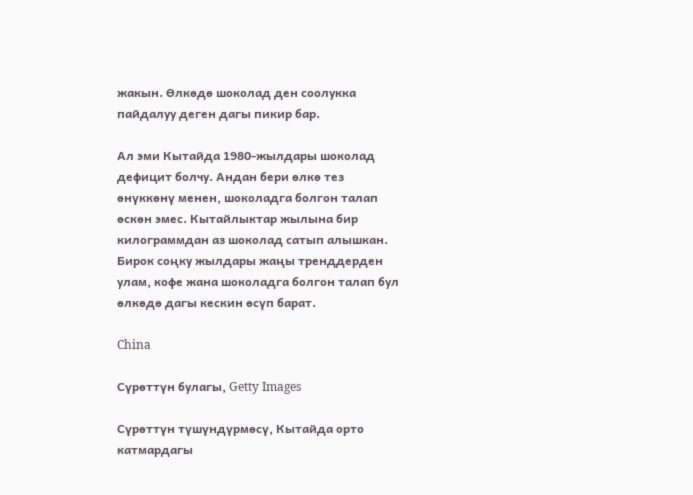жакын. Өлкөдө шоколад ден соолукка пайдалуу деген дагы пикир бар.

Ал эми Кытайда 1980-жылдары шоколад дефицит болчу. Андан бери өлкө тез өнүккөнү менен, шоколадга болгон талап өскөн эмес. Кытайлыктар жылына бир килограммдан аз шоколад сатып алышкан. Бирок соңку жылдары жаңы тренддерден улам, кофе жана шоколадга болгон талап бул өлкөдө дагы кескин өсүп барат.

China

Сүрөттүн булагы, Getty Images

Сүрөттүн түшүндүрмөсү, Кытайда орто катмардагы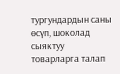тургундардын саны өсүп, шоколад сыяктуу товарларга талап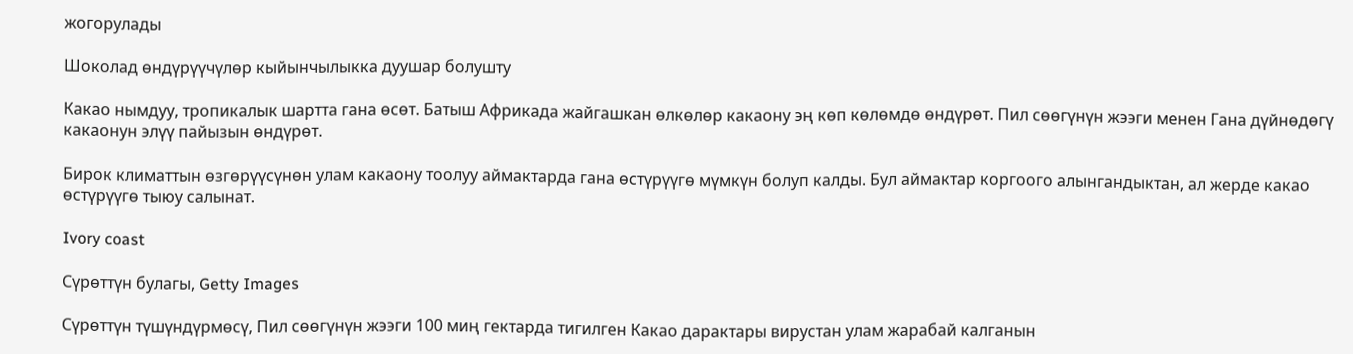жогорулады

Шоколад өндүрүүчүлөр кыйынчылыкка дуушар болушту

Какао нымдуу, тропикалык шартта гана өсөт. Батыш Африкада жайгашкан өлкөлөр какаону эң көп көлөмдө өндүрөт. Пил сөөгүнүн жээги менен Гана дүйнөдөгү какаонун элүү пайызын өндүрөт.

Бирок климаттын өзгөрүүсүнөн улам какаону тоолуу аймактарда гана өстүрүүгө мүмкүн болуп калды. Бул аймактар коргоого алынгандыктан, ал жерде какао өстүрүүгө тыюу салынат.

Ivory coast

Сүрөттүн булагы, Getty Images

Сүрөттүн түшүндүрмөсү, Пил сөөгүнүн жээги 100 миң гектарда тигилген Какао дарактары вирустан улам жарабай калганын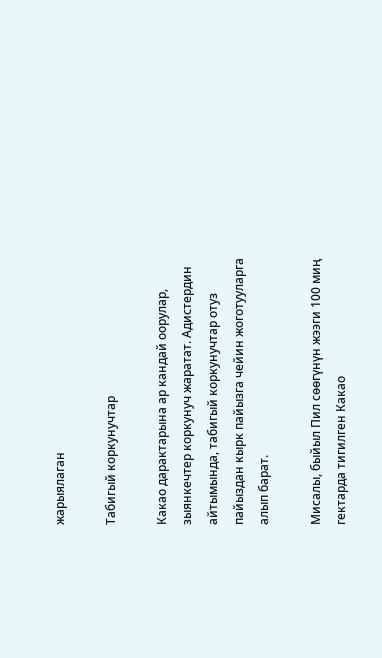жарыялаган

Табигый коркунучтар

Какао дарактарына ар кандай оорулар, зыянкечтер коркунуч жаратат. Адистердин айтымында, табигый коркунучтар отуз пайыздан кырк пайызга чейин жоготууларга алып барат.

Мисалы, быйыл Пил сөөгүнүн жээги 100 миң гектарда тигилген Какао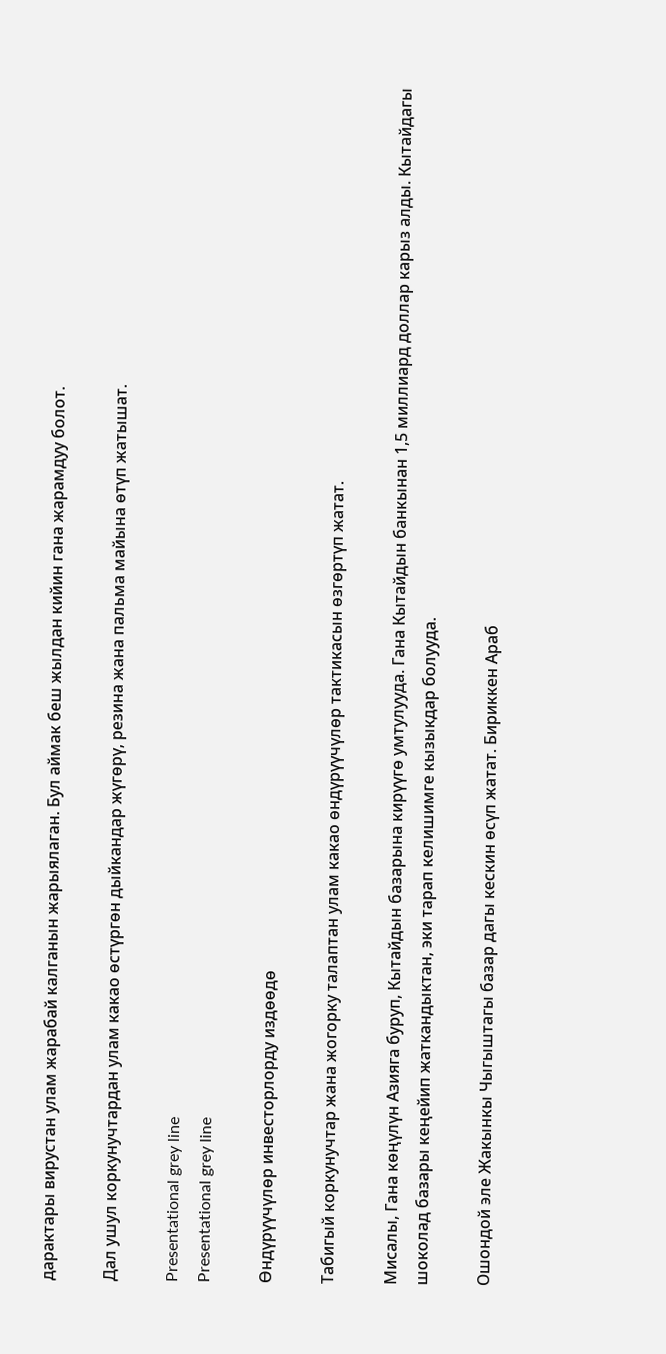дарактары вирустан улам жарабай калганын жарыялаган. Бул аймак беш жылдан кийин гана жарамдуу болот.

Дал ушул коркунучтардан улам какао өстүргөн дыйкандар жүгөрү, резина жана пальма майына өтүп жатышат.

Presentational grey line
Presentational grey line

Өндүрүүчүлөр инвесторлорду издөөдө

Табигый коркунучтар жана жогорку талаптан улам какао өндүрүүчүлөр тактикасын өзгөртүп жатат.

Мисалы, Гана көңүлүн Азияга буруп, Кытайдын базарына кирүүгө умтулууда. Гана Кытайдын банкынан 1,5 миллиард доллар карыз алды. Кытайдагы шоколад базары кеңейип жаткандыктан, эки тарап келишимге кызыкдар болууда.

Ошондой эле Жакынкы Чыгыштагы базар дагы кескин өсүп жатат. Бириккен Араб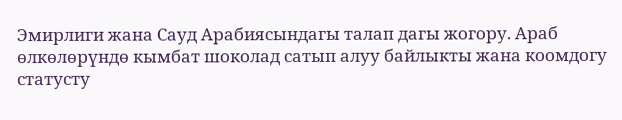Эмирлиги жана Сауд Арабиясындагы талап дагы жогору. Араб өлкөлөрүндө кымбат шоколад сатып алуу байлыкты жана коомдогу статусту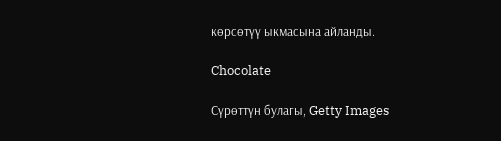көрсөтүү ыкмасына айланды.

Chocolate

Сүрөттүн булагы, Getty Images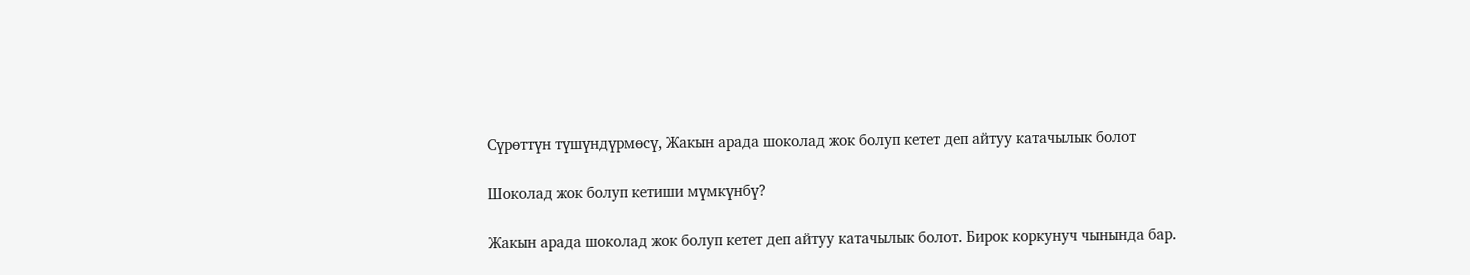Сүрөттүн түшүндүрмөсү, Жакын арада шоколад жок болуп кетет деп айтуу катачылык болот

Шоколад жок болуп кетиши мүмкүнбү?

Жакын арада шоколад жок болуп кетет деп айтуу катачылык болот. Бирок коркунуч чынында бар.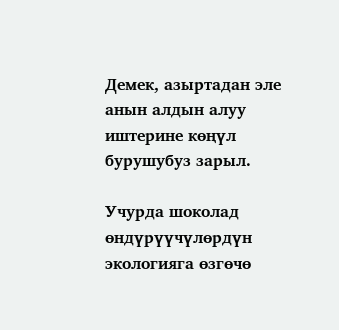Демек, азыртадан эле анын алдын алуу иштерине көңүл бурушубуз зарыл.

Учурда шоколад өндүрүүчүлөрдүн экологияга өзгөчө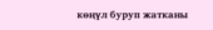көңүл буруп жатканы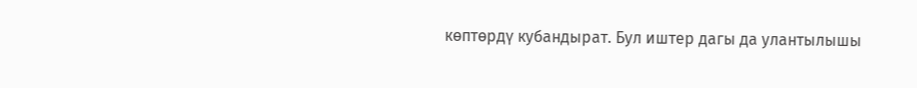көптөрдү кубандырат. Бул иштер дагы да улантылышы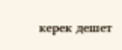керек дешет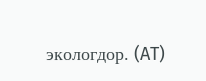экологдор. (AT)